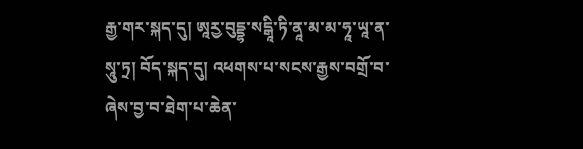རྒྱ་གར་སྐད་དུ། ཨཱརྱ་བུདྡྷ་སདྒཱི་ཏི་ནཱ་མ་མ་ཧཱ་ཡཱ་ན་སཱུ་ཏྲ། བོད་སྐད་དུ། འཕགས་པ་སངས་རྒྱས་བགྲོ་བ་ཞེས་བྱ་བ་ཐེག་པ་ཆེན་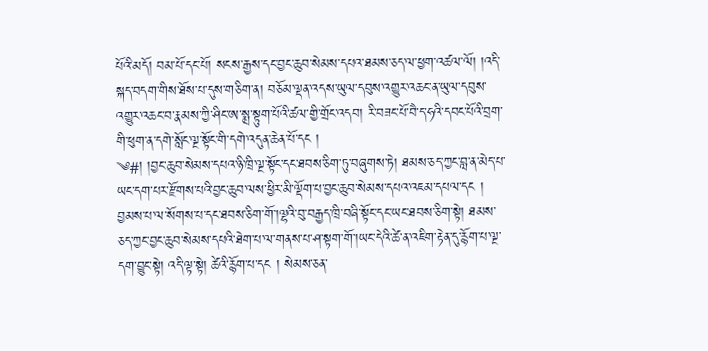པོའི་མདོ། བམ་པོ་དང་པོ། སངས་རྒྱས་དང་བྱང་ཆུབ་སེམས་དཔའ་ཐམས་ཅད་ལ་ཕྱག་འཚལ་ལོ། །འདི་སྐད་བདག་གིས་ཐོས་པ་དུས་གཅིག་ན། བཅོམ་ལྡན་འདས་ཡུལ་དབུས་འགྱུར་འཆང་ན་ཡུལ་དབུས་འགྱུར་འཆང་བ་རྣམས་ཀྱི་ཤིང་ཨ་སྨྲ་སྟུག་པོའི་ཚལ་གྱི་གྲོང་འདབ། རི་བཟང་པོ་བཻ་ད་ཧའི་དབང་པོའི་བྲག་གི་ཕུག་ན་དགེ་སློང་ལྔ་སྟོང་གི་དགེ་འདུན་ཆེན་པོ་དང །
༄#། །བྱང་ཆུབ་སེམས་དཔའ་ཉི་ཁྲི་ལྔ་སྟོང་དང་ཐབས་ཅིག་ཏུ་བཞུགས་ཏེ། ཐམས་ཅད་ཀྱང་བླ་ན་མེད་པ་ཡང་དག་པར་རྫོགས་པའི་བྱང་ཆུབ་ལས་ཕྱིར་མི་ལྡོག་པ་བྱང་ཆུབ་སེམས་དཔའ་འཇམ་དཔལ་དང ། བྱམས་པ་ལ་སོགས་པ་དང་ཐབས་ཅིག་གོ་།ལྷའི་བུ་བརྒྱད་ཁྲི་བཞི་སྟོང་དང་ཡང་ཐབས་ཅིག་སྟེ། ཐམས་ཅད་ཀྱང་བྱང་ཆུབ་སེམས་དཔའི་ཐེག་པ་ལ་གནས་པ་ཤ་སྟག་གོ་།ཡང་དེའི་ཚེ་ན་འཇིག་རྟེན་དུ་རྙོག་པ་ལྔ་དག་བྱུང་སྟེ། འདི་ལྟ་སྟེ། ཚེའི་རྙོག་པ་དང ། སེམས་ཅན་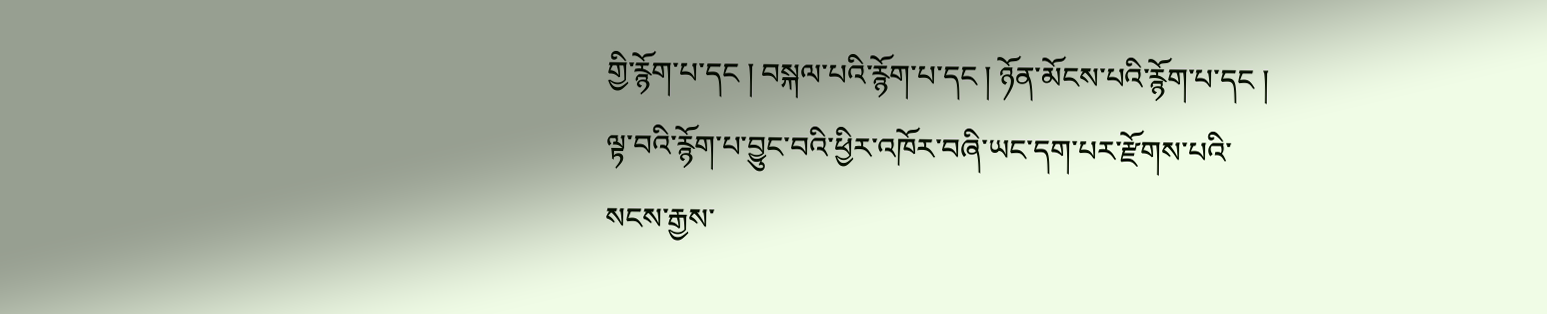གྱི་རྙོག་པ་དང ། བསྐལ་པའི་རྙོག་པ་དང ། ཉོན་མོངས་པའི་རྙོག་པ་དང ། ལྟ་བའི་རྙོག་པ་བྱུང་བའི་ཕྱིར་འཁོར་བཞི་ཡང་དག་པར་རྫོགས་པའི་སངས་རྒྱས་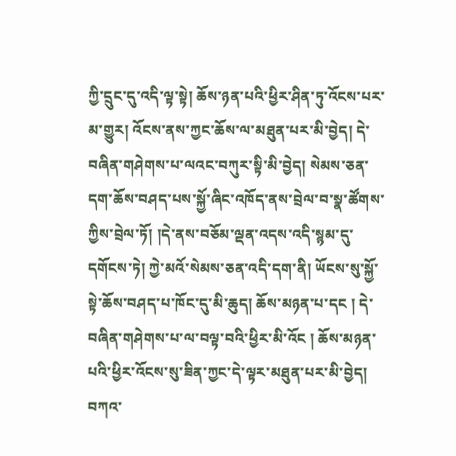ཀྱི་དྲུང་དུ་འདི་ལྟ་སྟེ། ཆོས་ཉན་པའི་ཕྱིར་ཤིན་ཏུ་འོངས་པར་མ་གྱུར། འོངས་ནས་ཀྱང་ཆོས་ལ་མཐུན་པར་མི་བྱེད། དེ་བཞིན་གཤེགས་པ་ལའང་བཀུར་སྟི་མི་བྱེད། སེམས་ཅན་དག་ཆོས་བཤད་པས་སྐྱོ་ཞིང་འཁོད་ནས་བྲེལ་བ་སྣ་ཚོགས་ཀྱིས་བྲེལ་ཏོ། །དེ་ནས་བཅོམ་ལྡན་འདས་འདི་སྙམ་དུ་དགོངས་ཏེ། ཀྱེ་མའོ་སེམས་ཅན་འདི་དག་ནི། ཡོངས་སུ་སྐྱོ་སྟེ་ཆོས་བཤད་པ་ཁོང་དུ་མི་ཆུད། ཆོས་མཉན་པ་དང ། དེ་བཞིན་གཤེགས་པ་ལ་བལྟ་བའི་ཕྱིར་མི་འོང ། ཆོས་མཉན་པའི་ཕྱིར་འོངས་སུ་ཟིན་ཀྱང་དེ་ལྟར་མཐུན་པར་མི་བྱེད། བཀའ་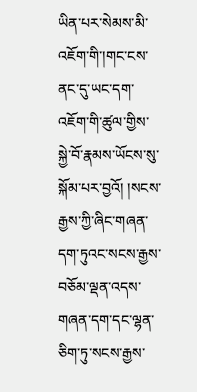ཡིན་པར་སེམས་མི་འཇོག་གི་།གང་ངས་ནང་དུ་ཡང་དག་འཇོག་གི་ཚུལ་གྱིས་
སྐྱེ་བོ་རྣམས་ཡོངས་སུ་སྐོམ་པར་བྱའོ། །སངས་རྒྱས་ཀྱི་ཞིང་གཞན་དག་ཏུའང་སངས་རྒྱས་བཅོམ་ལྡན་འདས་གཞན་དག་དང་ལྷན་ཅིག་ཏུ་སངས་རྒྱས་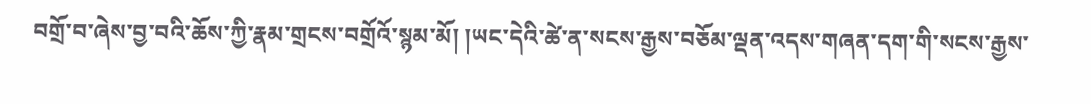བགྲོ་བ་ཞེས་བྱ་བའི་ཆོས་ཀྱི་རྣམ་གྲངས་བགྲོའོ་སྙམ་མོ། །ཡང་དེའི་ཚེ་ན་སངས་རྒྱས་བཅོམ་ལྡན་འདས་གཞན་དག་གི་སངས་རྒྱས་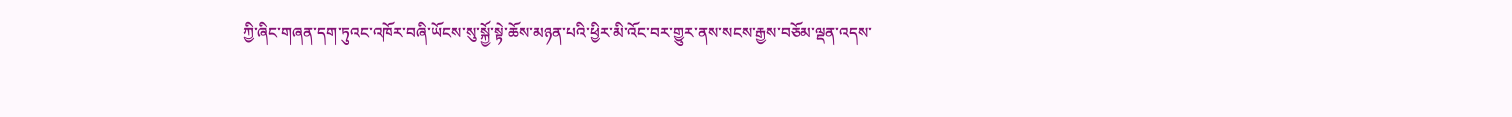ཀྱི་ཞིང་གཞན་དག་ཏུའང་འཁོར་བཞི་ཡོངས་སུ་སྐྱོ་སྟེ་ཆོས་མཉན་པའི་ཕྱིར་མི་འོང་བར་གྱུར་ནས་སངས་རྒྱས་བཅོམ་ལྡན་འདས་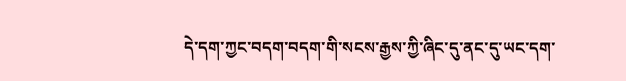དེ་དག་ཀྱང་བདག་བདག་གི་སངས་རྒྱས་ཀྱི་ཞིང་དུ་ནང་དུ་ཡང་དག་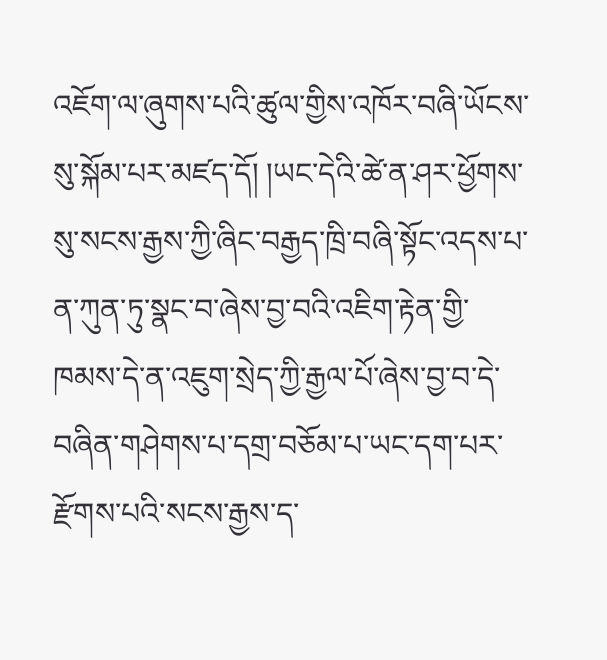འཇོག་ལ་ཞུགས་པའི་ཚུལ་གྱིས་འཁོར་བཞི་ཡོངས་སུ་སྐོམ་པར་མཛད་དོ། །ཡང་དེའི་ཚེ་ན་ཤར་ཕྱོགས་སུ་སངས་རྒྱས་ཀྱི་ཞིང་བརྒྱད་ཁྲི་བཞི་སྟོང་འདས་པ་ན་ཀུན་ཏུ་སྣང་བ་ཞེས་བྱ་བའི་འཇིག་རྟེན་གྱི་ཁམས་དེ་ན་འཇུག་སྲེད་ཀྱི་རྒྱལ་པོ་ཞེས་བྱ་བ་དེ་བཞིན་གཤེགས་པ་དགྲ་བཅོམ་པ་ཡང་དག་པར་རྫོགས་པའི་སངས་རྒྱས་ད་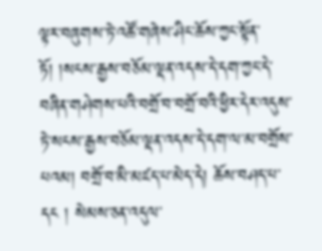ལྟར་བཞུགས་ཏེ་འཚོ་གཞེས་ཤིང་ཆོས་ཀྱང་སྟོན་ཏོ། །སངས་རྒྱས་བཅོམ་ལྡན་འདས་དེ་དག་ཀྱང་དེ་བཞིན་གཤེགས་པའི་བགྲོ་བ་བགྲོ་བའི་ཕྱིར་དེར་འདུས་ཏེ་སངས་རྒྱས་བཅོམ་ལྡན་འདས་དེ་དག་ལ་མ་བགྲོས་པའམ། བགྲོ་བ་མི་མཛད་པ་མེད་དེ། ཆོས་བཤད་པ་དང ། སེམས་ཅན་འདུལ་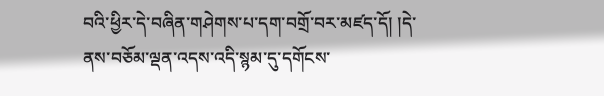བའི་ཕྱིར་དེ་བཞིན་གཤེགས་པ་དག་བགྲོ་བར་མཛད་དོ། །དེ་ནས་བཅོམ་ལྡན་འདས་འདི་སྙམ་དུ་དགོངས་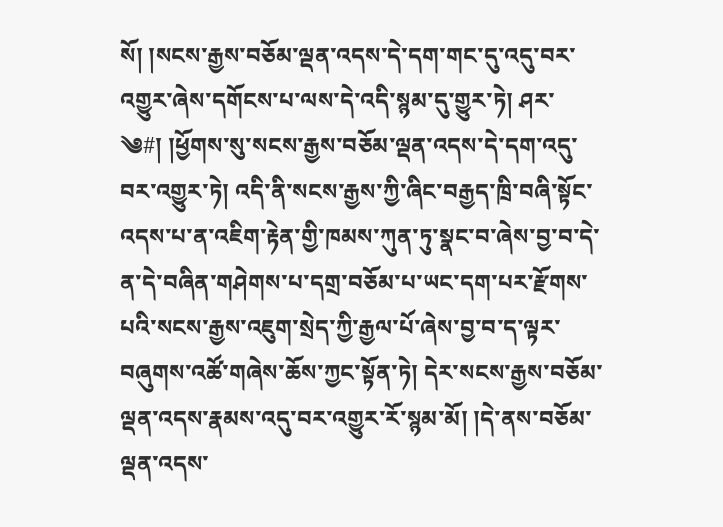སོ། །སངས་རྒྱས་བཅོམ་ལྡན་འདས་དེ་དག་གང་དུ་འདུ་བར་འགྱུར་ཞེས་དགོངས་པ་ལས་དེ་འདི་སྙམ་དུ་གྱུར་ཏེ། ཤར་
༄#། །ཕྱོགས་སུ་སངས་རྒྱས་བཅོམ་ལྡན་འདས་དེ་དག་འདུ་བར་འགྱུར་ཏེ། འདི་ནི་སངས་རྒྱས་ཀྱི་ཞིང་བརྒྱད་ཁྲི་བཞི་སྟོང་འདས་པ་ན་འཇིག་རྟེན་གྱི་ཁམས་ཀུན་ཏུ་སྣང་བ་ཞེས་བྱ་བ་དེ་ན་དེ་བཞིན་གཤེགས་པ་དགྲ་བཅོམ་པ་ཡང་དག་པར་རྫོགས་པའི་སངས་རྒྱས་འཇུག་སྲེད་ཀྱི་རྒྱལ་པོ་ཞེས་བྱ་བ་ད་ལྟར་བཞུགས་འཚོ་གཞེས་ཆོས་ཀྱང་སྟོན་ཏེ། དེར་སངས་རྒྱས་བཅོམ་ལྡན་འདས་རྣམས་འདུ་བར་འགྱུར་རོ་སྙམ་མོ། །དེ་ནས་བཅོམ་ལྡན་འདས་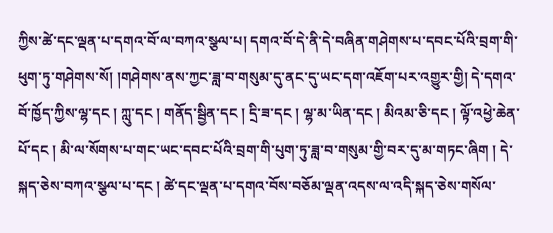ཀྱིས་ཚེ་དང་ལྡན་པ་དགའ་བོ་ལ་བཀའ་སྩལ་པ། དགའ་བོ་དེ་ནི་དེ་བཞིན་གཤེགས་པ་དབང་པོའི་བྲག་གི་ཕུག་ཏུ་གཤེགས་སོ། །གཤེགས་ནས་ཀྱང་ཟླ་བ་གསུམ་དུ་ནང་དུ་ཡང་དག་འཇོག་པར་འགྱུར་གྱི། དེ་དགའ་བོ་ཁྱོད་ཀྱིས་ལྷ་དང ། ཀླུ་དང ། གནོད་སྦྱིན་དང ། དྲི་ཟ་དང ། ལྷ་མ་ཡིན་དང ། མིའམ་ཅི་དང ། ལྟོ་འཕྱེ་ཆེན་པོ་དང ། མི་ལ་སོགས་པ་གང་ཡང་དབང་པོའི་བྲག་གི་པུག་ཏུ་ཟླ་བ་གསུམ་གྱི་བར་དུ་མ་གཏང་ཞིག ། དེ་སྐད་ཅེས་བཀའ་སྩལ་པ་དང ། ཚེ་དང་ལྡན་པ་དགའ་བོས་བཅོམ་ལྡན་འདས་ལ་འདི་སྐད་ཅེས་གསོལ་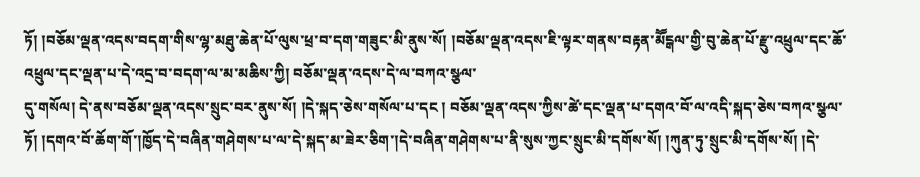ཏོ། །བཅོམ་ལྡན་འདས་བདག་གིས་ལྷ་མཐུ་ཆེན་པོ་ལུས་ཕྲ་བ་དག་གཟུང་མི་ནུས་སོ། །བཅོམ་ལྡན་འདས་ཇི་ལྟར་གནས་བརྟན་མཽངྒལ་གྱི་བུ་ཆེན་པོ་རྫུ་འཕྲུལ་དང་ཆོ་འཕྲུལ་དང་ལྡན་པ་དེ་འདྲ་བ་བདག་ལ་མ་མཆིས་ཀྱི། བཅོམ་ལྡན་འདས་དེ་ལ་བཀའ་སྩལ་
དུ་གསོལ། དེ་ནས་བཅོམ་ལྡན་འདས་སྲུང་བར་ནུས་སོ། །དེ་སྐད་ཅེས་གསོལ་པ་དང ། བཅོམ་ལྡན་འདས་ཀྱིས་ཚེ་དང་ལྡན་པ་དགའ་བོ་ལ་འདི་སྐད་ཅེས་བཀའ་སྩལ་ཏོ། །དགའ་བོ་ཆོག་གོ་།ཁྱོད་དེ་བཞིན་གཤེགས་པ་ལ་དེ་སྐད་མ་ཟེར་ཅིག་།དེ་བཞིན་གཤེགས་པ་ནི་སུས་ཀྱང་སྲུང་མི་དགོས་སོ། །ཀུན་ཏུ་སྲུང་མི་དགོས་སོ། །དེ་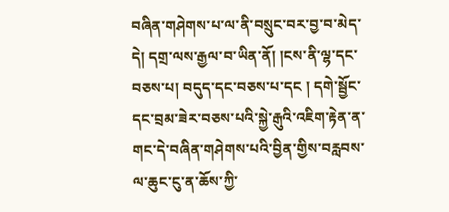བཞིན་གཤེགས་པ་ལ་ནི་བསྲུང་བར་བྱ་བ་མེད་དེ། དགྲ་ལས་རྒྱལ་བ་ཡིན་ནོ། །ངས་ནི་ལྷ་དང་བཅས་པ། བདུད་དང་བཅས་པ་དང ། དགེ་སྦྱོང་དང་བྲམ་ཟེར་བཅས་པའི་སྐྱེ་རྒུའི་འཇིག་རྟེན་ན་གང་དེ་བཞིན་གཤེགས་པའི་བྱིན་གྱིས་བརླབས་ལ་ཆུང་ངུ་ན་ཆོས་ཀྱི་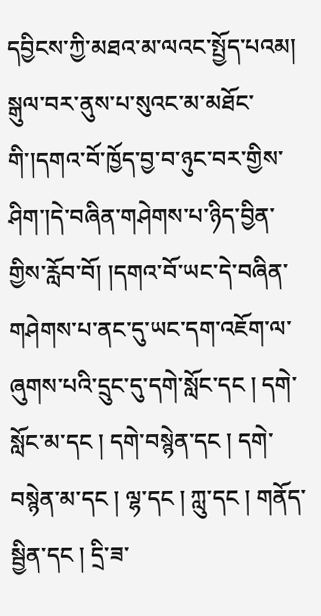དབྱིངས་ཀྱི་མཐའ་མ་ལའང་སྤྱོད་པའམ། སྒུལ་བར་ནུས་པ་སུའང་མ་མཐོང་གི་།དགའ་བོ་ཁྱོད་བྱ་བ་ཉུང་བར་གྱིས་ཤིག་།དེ་བཞིན་གཤེགས་པ་ཉིད་བྱིན་གྱིས་རློབ་བོ། །དགའ་བོ་ཡང་དེ་བཞིན་གཤེགས་པ་ནང་དུ་ཡང་དག་འཇོག་ལ་ཞུགས་པའི་དྲུང་དུ་དགེ་སློང་དང ། དགེ་སློང་མ་དང ། དགེ་བསྙེན་དང ། དགེ་བསྙེན་མ་དང ། ལྷ་དང ། ཀླུ་དང ། གནོད་སྦྱིན་དང ། དྲི་ཟ་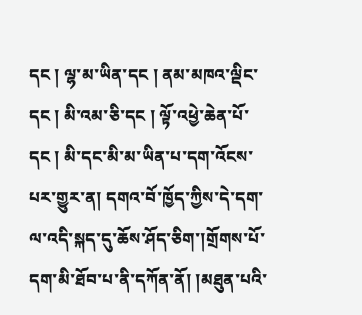དང ། ལྷ་མ་ཡིན་དང ། ནམ་མཁའ་ལྡིང་དང ། མི་འམ་ཅི་དང ། ལྟོ་འཕྱེ་ཆེན་པོ་དང ། མི་དང་མི་མ་ཡིན་པ་དག་འོངས་པར་གྱུར་ན། དགའ་བོ་ཁྱོད་ཀྱིས་དེ་དག་ལ་འདི་སྐད་དུ་ཆོས་ཤོད་ཅིག་།གྲོགས་པོ་དག་མི་ཐོབ་པ་ནི་དཀོན་ནོ། །མཐུན་པའི་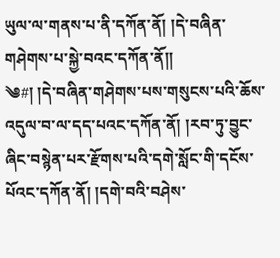ཡུལ་ལ་གནས་པ་ནི་དཀོན་ནོ། །དེ་བཞིན་གཤེགས་པ་སྐྱེ་བའང་དཀོན་ནོ།།
༄#། །དེ་བཞིན་གཤེགས་པས་གསུངས་པའི་ཆོས་འདུལ་བ་ལ་དད་པའང་དཀོན་ནོ། །རབ་ཏུ་བྱུང་ཞིང་བསྙེན་པར་རྫོགས་པའི་དགེ་སློང་གི་དངོས་པོའང་དཀོན་ནོ། །དགེ་བའི་བཤེས་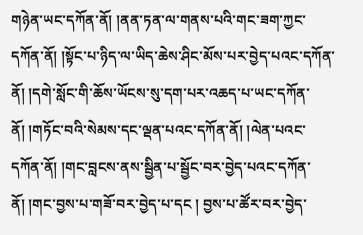གཉེན་ཡང་དཀོན་ནོ། །ནན་ཏན་ལ་གནས་པའི་གང་ཟག་ཀྱང་དཀོན་ནོ། །སྟོང་པ་ཉིད་ལ་ཡིད་ཆེས་ཤིང་མོས་པར་བྱེད་པའང་དཀོན་ནོ། །དགེ་སློང་གི་ཆོས་ཡོངས་སུ་དག་པར་འཆད་པ་ཡང་དཀོན་ནོ། །གཏོང་བའི་སེམས་དང་ལྡན་པའང་དཀོན་ནོ། །ལེན་པའང་དཀོན་ནོ། །གང་བླངས་ནས་སྦྱིན་པ་སྦྱོང་བར་བྱེད་པའང་དཀོན་ནོ། །གང་བྱས་པ་གཟོ་བར་བྱེད་པ་དང ། བྱས་པ་ཚོར་བར་བྱེད་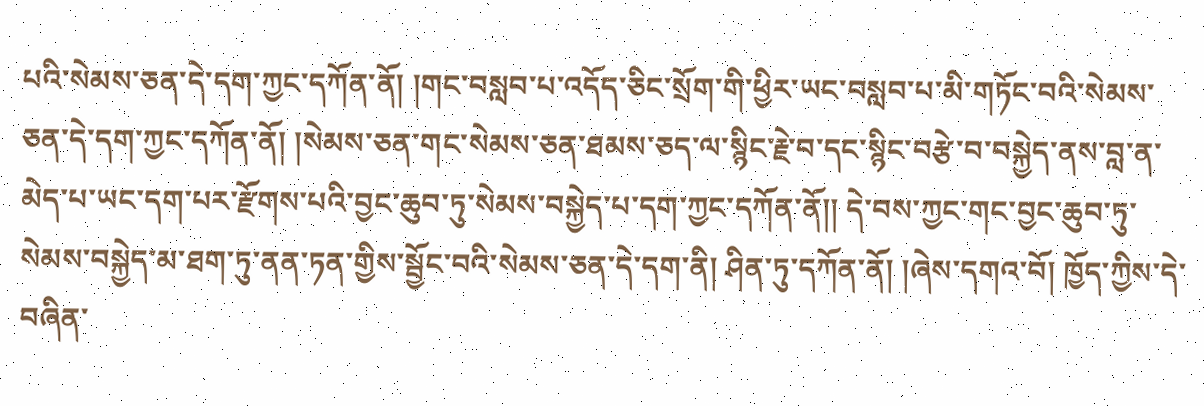པའི་སེམས་ཅན་དེ་དག་ཀྱང་དཀོན་ནོ། །གང་བསླབ་པ་འདོད་ཅིང་སྲོག་གི་ཕྱིར་ཡང་བསླབ་པ་མི་གཏོང་བའི་སེམས་ཅན་དེ་དག་ཀྱང་དཀོན་ནོ། །སེམས་ཅན་གང་སེམས་ཅན་ཐམས་ཅད་ལ་སྙིང་རྗེ་བ་དང་སྙིང་བརྩེ་བ་བསྐྱེད་ནས་བླ་ན་མེད་པ་ཡང་དག་པར་རྫོགས་པའི་བྱང་ཆུབ་ཏུ་སེམས་བསྐྱེད་པ་དག་ཀྱང་དཀོན་ནོ།། དེ་བས་ཀྱང་གང་བྱང་ཆུབ་ཏུ་སེམས་བསྐྱེད་མ་ཐག་ཏུ་ནན་ཏན་གྱིས་སྦྱོང་བའི་སེམས་ཅན་དེ་དག་ནི། ཤིན་ཏུ་དཀོན་ནོ། །ཞེས་དགའ་བོ། ཁྱོད་ཀྱིས་དེ་བཞིན་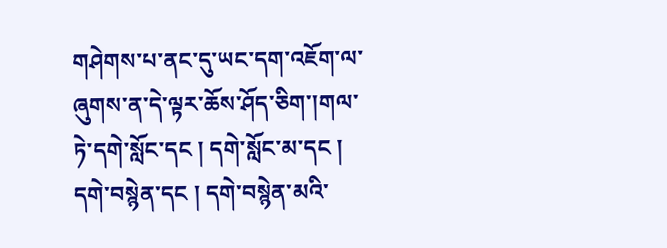གཤེགས་པ་ནང་དུ་ཡང་དག་འཇོག་ལ་ཞུགས་ན་དེ་ལྟར་ཆོས་ཤོད་ཅིག་།གལ་ཏེ་དགེ་སློང་དང ། དགེ་སློང་མ་དང ། དགེ་བསྙེན་དང ། དགེ་བསྙེན་མའི་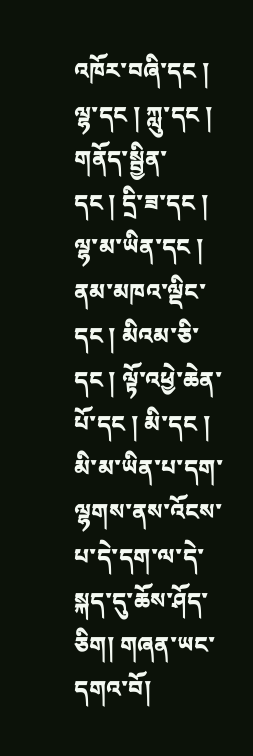འཁོར་བཞི་དང ། ལྷ་དང ། ཀླུ་དང ། གནོད་སྦྱིན་
དང ། དྲི་ཟ་དང ། ལྷ་མ་ཡིན་དང ། ནམ་མཁའ་ལྡིང་དང ། མིའམ་ཅི་དང ། ལྟོ་འཕྱེ་ཆེན་པོ་དང ། མི་དང ། མི་མ་ཡིན་པ་དག་ལྷགས་ནས་འོངས་པ་དེ་དག་ལ་དེ་སྐད་དུ་ཆོས་ཤོད་ཅིག། གཞན་ཡང་དགའ་བོ།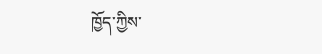ཁྱོད་ཀྱིས་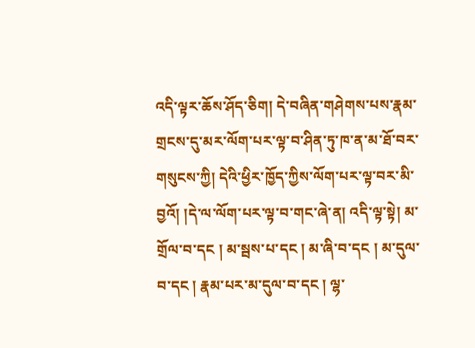འདི་ལྟར་ཆོས་ཤོད་ཅིག། དེ་བཞིན་གཤེགས་པས་རྣམ་གྲངས་དུ་མར་ལོག་པར་ལྟ་བ་ཤིན་ཏུ་ཁ་ན་མ་ཐོ་བར་གསུངས་ཀྱི། དེའི་ཕྱིར་ཁྱོད་ཀྱིས་ལོག་པར་ལྟ་བར་མི་བྱའོ། །དེ་ལ་ལོག་པར་ལྟ་བ་གང་ཞེ་ན། འདི་ལྟ་སྟེ། མ་གྲོལ་བ་དང ། མ་སྦས་པ་དང ། མ་ཞི་བ་དང ། མ་དུལ་བ་དང ། རྣམ་པར་མ་དུལ་བ་དང ། ལྷ་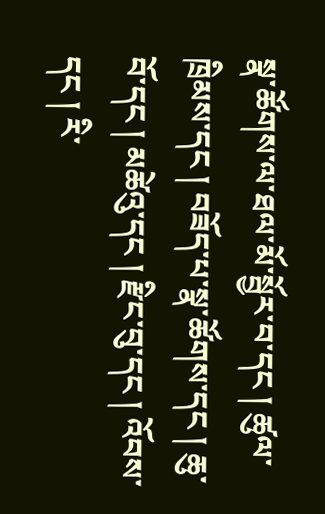སྣ་ཚོགས་ལ་ཐལ་མོ་སྦྱོར་བ་དང ། ཚུལ་ཁྲིམས་དང ། བཟོད་པ་སྣ་ཚོགས་དང ། ཆུ་བོ་དང ། མཚེའུ་དང ། རྫིང་བུ་དང ། འོབས་དང ། རི་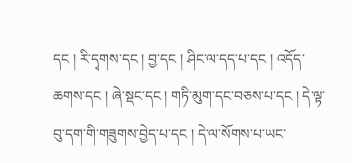དང ། རི་དྭགས་དང ། བྱ་དང ། ཤིང་ལ་དད་པ་དང ། འདོད་ཆགས་དང ། ཞེ་སྡང་དང ། གཏི་མུག་དང་བཅས་པ་དང ། དེ་ལྟ་བུ་དག་གི་གཟུགས་བྱེད་པ་དང ། དེ་ལ་སོགས་པ་ཡང་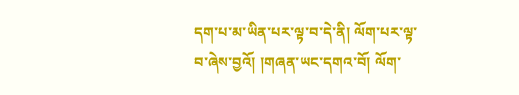དག་པ་མ་ཡིན་པར་ལྟ་བ་དེ་ནི། ལོག་པར་ལྟ་བ་ཞེས་བྱའོ། །གཞན་ཡང་དགའ་བོ། ལོག་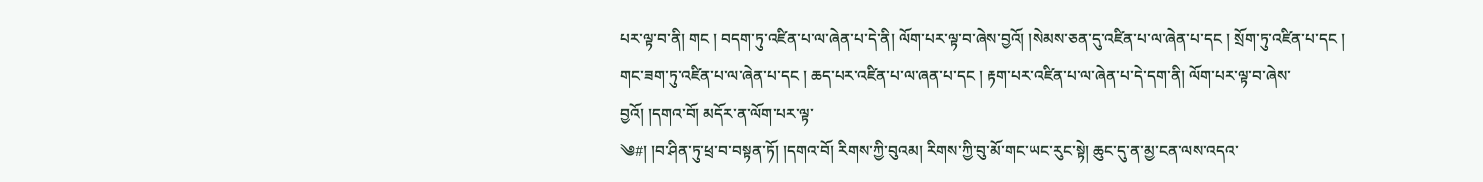པར་ལྟ་བ་ནི། གང ། བདག་ཏུ་འཛིན་པ་ལ་ཞེན་པ་དེ་ནི། ལོག་པར་ལྟ་བ་ཞེས་བྱའོ། །སེམས་ཅན་དུ་འཛིན་པ་ལ་ཞེན་པ་དང ། སྲོག་ཏུ་འཛིན་པ་དང ། གང་ཟག་ཏུ་འཛིན་པ་ལ་ཞེན་པ་དང ། ཆད་པར་འཛིན་པ་ལ་ཞན་པ་དང ། རྟག་པར་འཛིན་པ་ལ་ཞེན་པ་དེ་དག་ནི། ལོག་པར་ལྟ་བ་ཞེས་བྱའོ། །དགའ་བོ། མདོར་ན་ལོག་པར་ལྟ་
༄#། །བ་ཤིན་ཏུ་ཕྲ་བ་བསྟན་ཏོ། །དགའ་བོ། རིགས་ཀྱི་བུའམ། རིགས་ཀྱི་བུ་མོ་གང་ཡང་རུང་སྟེ། ཆུང་དུ་ན་མྱ་ངན་ལས་འདའ་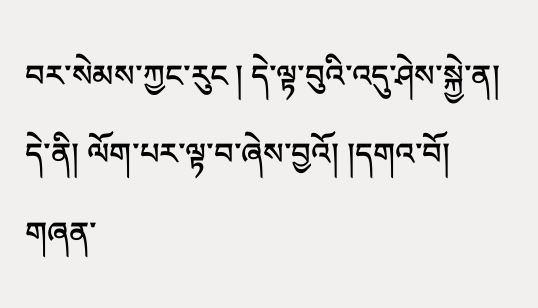བར་སེམས་ཀྱང་རུང ། དེ་ལྟ་བུའི་འདུ་ཤེས་སྐྱེ་ན། དེ་ནི། ལོག་པར་ལྟ་བ་ཞེས་བྱའོ། །དགའ་བོ། གཞན་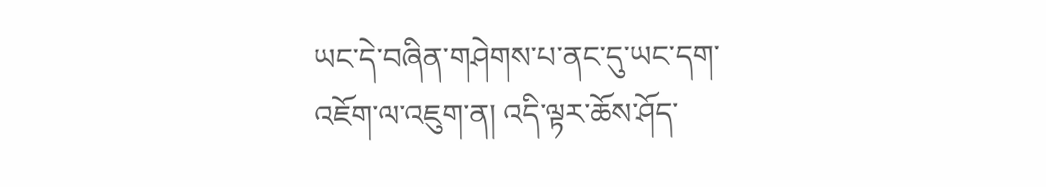ཡང་དེ་བཞིན་གཤེགས་པ་ནང་དུ་ཡང་དག་འཇོག་ལ་འཇུག་ན། འདི་ལྟར་ཆོས་ཤོད་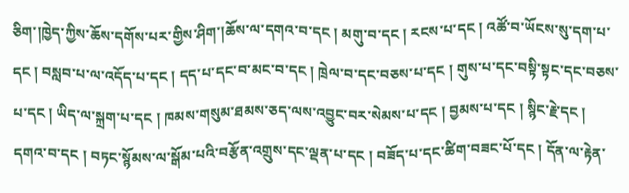ཅིག་།ཁྱེད་ཀྱིས་ཆོས་དགོས་པར་གྱིས་ཤིག་།ཆོས་ལ་དགའ་བ་དང ། མགུ་བ་དང ། རངས་པ་དང ། འཚོ་བ་ཡོངས་སུ་དག་པ་དང ། བསླབ་པ་ལ་འདོད་པ་དང ། དད་པ་དང་བ་མང་བ་དང ། ཁྲེལ་བ་དང་བཅས་པ་དང ། གུས་པ་དང་བསྟི་སྟང་དང་བཅས་པ་དང ། ཡིད་ལ་སྐྲག་པ་དང ། ཁམས་གསུམ་ཐམས་ཅད་ལས་འབྱུང་བར་སེམས་པ་དང ། བྱམས་པ་དང ། སྙིང་རྗེ་དང ། དགའ་བ་དང ། བཏང་སྙོམས་ལ་སྒོམ་པའི་བརྩོན་འགྲུས་དང་ལྡན་པ་དང ། བཟོད་པ་དང་ཚིག་བཟང་པོ་དང ། དོན་ལ་རྟེན་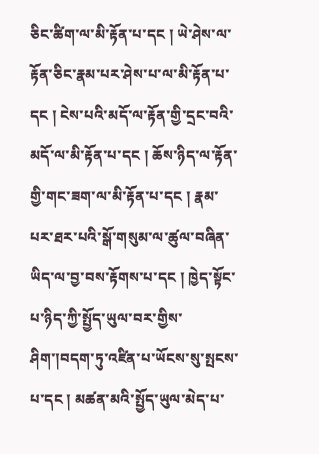ཅིང་ཚིག་ལ་མི་རྟོན་པ་དང ། ཡེ་ཤེས་ལ་རྟོན་ཅིང་རྣམ་པར་ཤེས་པ་ལ་མི་རྟོན་པ་དང ། ངེས་པའི་མདོ་ལ་རྟོན་གྱི་དྲང་བའི་མདོ་ལ་མི་རྟོན་པ་དང ། ཆོས་ཉིད་ལ་རྟོན་གྱི་གང་ཟག་ལ་མི་རྟོན་པ་དང ། རྣམ་པར་ཐར་པའི་སྒོ་གསུམ་ལ་ཚུལ་བཞིན་ཡིད་ལ་བྱ་བས་རྟོགས་པ་དང ། ཁྱེད་སྟོང་པ་ཉིད་ཀྱི་སྤྱོད་ཡུལ་བར་གྱིས་ཤིག་།བདག་ཏུ་འཛིན་པ་ཡོངས་སུ་སྤངས་པ་དང ། མཚན་མའི་སྤྱོད་ཡུལ་མེད་པ་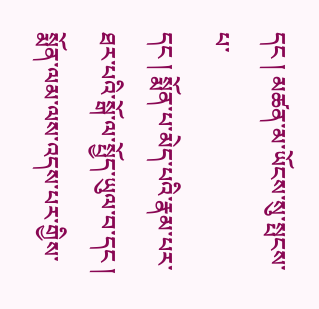དང ། མཚན་མ་ཡོངས་སུ་སྤངས་པ་
དང ། སྨོན་པ་མེད་པའི་རྣམ་པར་ཐར་པའི་སྒོ་ལ་སྤྱོད་ཡུལ་བ་དང ། སྨོན་ལམ་ལས་འདས་པར་གྱིས་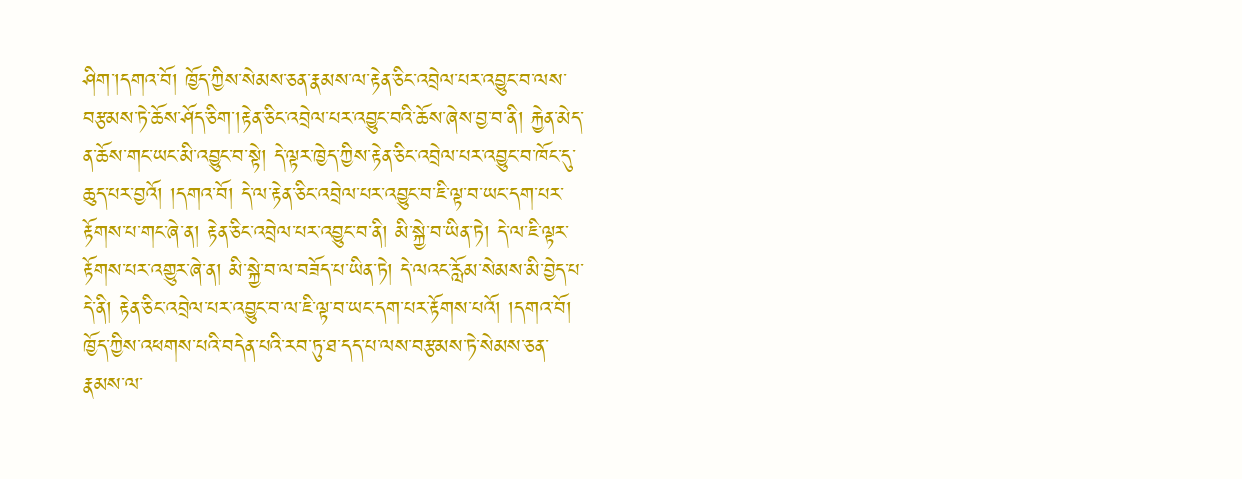ཤིག་།དགའ་བོ། ཁྱོད་ཀྱིས་སེམས་ཅན་རྣམས་ལ་རྟེན་ཅིང་འབྲེལ་པར་འབྱུང་བ་ལས་བརྩམས་ཏེ་ཆོས་ཤོད་ཅིག་།རྟེན་ཅིང་འབྲེལ་པར་འབྱུང་བའི་ཆོས་ཞེས་བྱ་བ་ནི། རྐྱེན་མེད་ན་ཆོས་གང་ཡང་མི་འབྱུང་བ་སྟེ། དེ་ལྟར་ཁྱེད་ཀྱིས་རྟེན་ཅིང་འབྲེལ་པར་འབྱུང་བ་ཁོང་དུ་ཆུད་པར་བྱའོ། །དགའ་བོ། དེ་ལ་རྟེན་ཅིང་འབྲེལ་པར་འབྱུང་བ་ཇི་ལྟ་བ་ཡང་དག་པར་རྟོགས་པ་གང་ཞེ་ན། རྟེན་ཅིང་འབྲེལ་པར་འབྱུང་བ་ནི། མི་སྐྱེ་བ་ཡིན་ཏེ། དེ་ལ་ཇི་ལྟར་རྟོགས་པར་འགྱུར་ཞེ་ན། མི་སྐྱེ་བ་ལ་བཟོད་པ་ཡིན་ཏེ། དེ་ལའང་རློམ་སེམས་མི་བྱེད་པ་དེ་ནི། རྟེན་ཅིང་འབྲེལ་པར་འབྱུང་བ་ལ་ཇི་ལྟ་བ་ཡང་དག་པར་རྟོགས་པའོ། །དགའ་བོ། ཁྱོད་ཀྱིས་འཕགས་པའི་བདེན་པའི་རབ་ཏུ་ཐ་དད་པ་ལས་བརྩམས་ཏེ་སེམས་ཅན་རྣམས་ལ་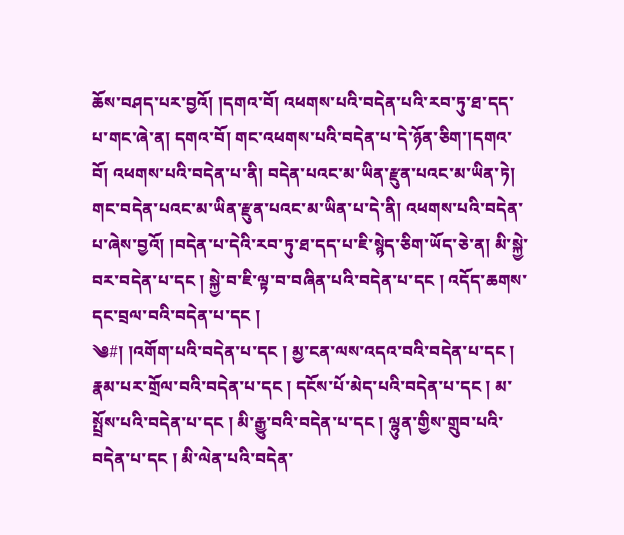ཆོས་བཤད་པར་བྱའོ། །དགའ་བོ། འཕགས་པའི་བདེན་པའི་རབ་ཏུ་ཐ་དད་པ་གང་ཞེ་ན། དགའ་བོ། གང་འཕགས་པའི་བདེན་པ་དེ་ཉོན་ཅིག་།དགའ་བོ། འཕགས་པའི་བདེན་པ་ནི། བདེན་པའང་མ་ཡིན་རྫུན་པའང་མ་ཡིན་ཏེ། གང་བདེན་པའང་མ་ཡིན་རྫུན་པའང་མ་ཡིན་པ་དེ་ནི། འཕགས་པའི་བདེན་པ་ཞེས་བྱའོ། །བདེན་པ་དེའི་རབ་ཏུ་ཐ་དད་པ་ཇི་སྙེད་ཅིག་ཡོད་ཅེ་ན། མི་སྐྱེ་བར་བདེན་པ་དང ། སྐྱེ་བ་ཇི་ལྟ་བ་བཞིན་པའི་བདེན་པ་དང ། འདོད་ཆགས་དང་བྲལ་བའི་བདེན་པ་དང །
༄#། །འགོག་པའི་བདེན་པ་དང ། མྱ་ངན་ལས་འདའ་བའི་བདེན་པ་དང ། རྣམ་པར་གྲོལ་བའི་བདེན་པ་དང ། དངོས་པོ་མེད་པའི་བདེན་པ་དང ། མ་སྤྲོས་པའི་བདེན་པ་དང ། མི་རྒྱུ་བའི་བདེན་པ་དང ། ལྷུན་གྱིས་གྲུབ་པའི་བདེན་པ་དང ། མི་ལེན་པའི་བདེན་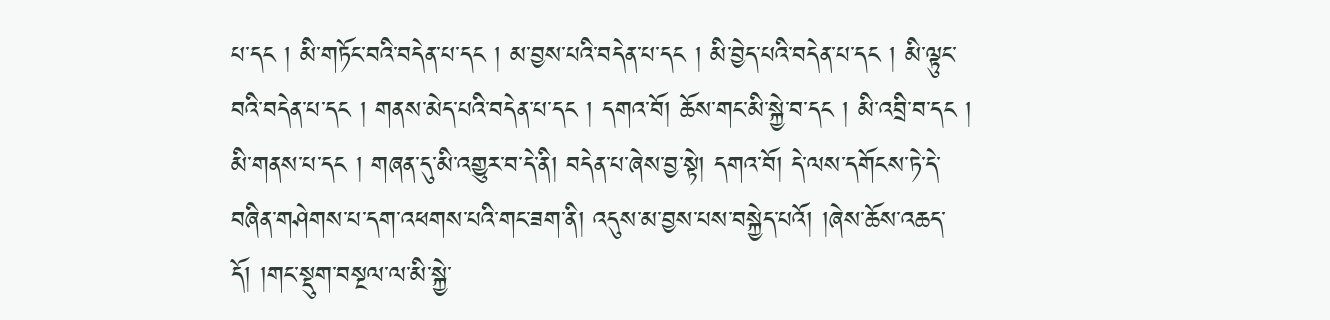པ་དང ། མི་གཏོང་བའི་བདེན་པ་དང ། མ་བྱས་པའི་བདེན་པ་དང ། མི་བྱེད་པའི་བདེན་པ་དང ། མི་ལྟུང་བའི་བདེན་པ་དང ། གནས་མེད་པའི་བདེན་པ་དང ། དགའ་བོ། ཆོས་གང་མི་སྐྱེ་བ་དང ། མི་འབྲི་བ་དང ། མི་གནས་པ་དང ། གཞན་དུ་མི་འགྱུར་བ་དེ་ནི། བདེན་པ་ཞེས་བྱ་སྟེ། དགའ་བོ། དེ་ལས་དགོངས་ཏེ་དེ་བཞིན་གཤེགས་པ་དག་འཕགས་པའི་གང་ཟག་ནི། འདུས་མ་བྱས་པས་བསྐྱེད་པའོ། །ཞེས་ཆོས་འཆད་དོ། །གང་སྡུག་བསྔལ་ལ་མི་སྐྱེ་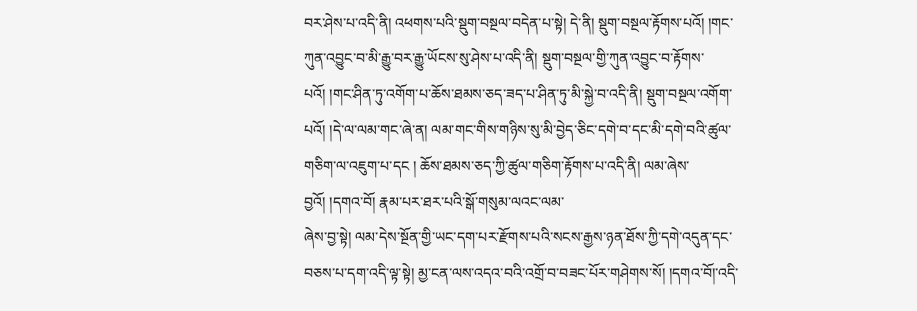བར་ཤེས་པ་འདི་ནི། འཕགས་པའི་སྡུག་བསྔལ་བདེན་པ་སྟེ། དེ་ནི། སྡུག་བསྔལ་རྟོགས་པའོ། །གང་ཀུན་འབྱུང་བ་མི་རྒྱུ་བར་རྒྱུ་ཡོངས་སུ་ཤེས་པ་འདི་ནི། སྡུག་བསྔལ་གྱི་ཀུན་འབྱུང་བ་རྟོགས་པའོ། །གང་ཤིན་ཏུ་འགོག་པ་ཆོས་ཐམས་ཅད་ཟད་པ་ཤིན་ཏུ་མི་སྐྱེ་བ་འདི་ནི། སྡུག་བསྔལ་འགོག་པའོ། །དེ་ལ་ལམ་གང་ཞེ་ན། ལམ་གང་གིས་གཉིས་སུ་མི་བྱེད་ཅིང་དགེ་བ་དང་མི་དགེ་བའི་ཚུལ་གཅིག་ལ་འཇུག་པ་དང ། ཆོས་ཐམས་ཅད་ཀྱི་ཚུལ་གཅིག་རྟོགས་པ་འདི་ནི། ལམ་ཞེས་བྱའོ། །དགའ་བོ། རྣམ་པར་ཐར་པའི་སྒོ་གསུམ་ལའང་ལམ་
ཞེས་བྱ་སྟེ། ལམ་དེས་སྔོན་གྱི་ཡང་དག་པར་རྫོགས་པའི་སངས་རྒྱས་ཉན་ཐོས་ཀྱི་དགེ་འདུན་དང་བཅས་པ་དག་འདི་ལྟ་སྟེ། མྱ་ངན་ལས་འདའ་བའི་འགྲོ་བ་བཟང་པོར་གཤེགས་སོ། །དགའ་བོ།་འདི་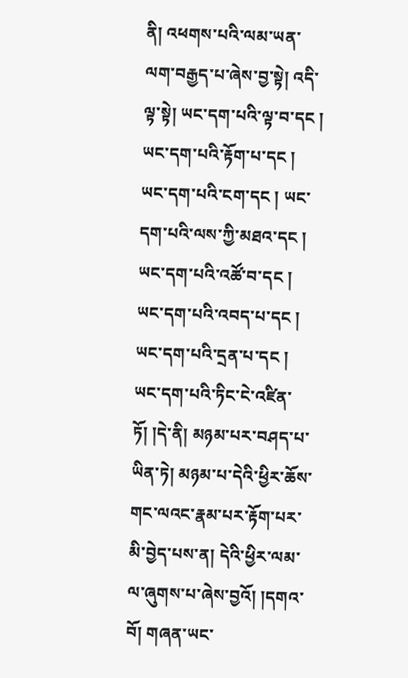ནི། འཕགས་པའི་ལམ་ཡན་ལག་བརྒྱད་པ་ཞེས་བྱ་སྟེ། འདི་ལྟ་སྟེ། ཡང་དག་པའི་ལྟ་བ་དང ། ཡང་དག་པའི་རྟོག་པ་དང ། ཡང་དག་པའི་ངག་དང ། ཡང་དག་པའི་ལས་ཀྱི་མཐའ་དང ། ཡང་དག་པའི་འཚོ་བ་དང ། ཡང་དག་པའི་འབད་པ་དང ། ཡང་དག་པའི་དྲན་པ་དང ། ཡང་དག་པའི་ཏིང་ངེ་འཛིན་ཏོ། །དེ་ནི། མཉམ་པར་བཤད་པ་ཡིན་ཏེ། མཉམ་པ་དེའི་ཕྱིར་ཆོས་གང་ལའང་རྣམ་པར་རྟོག་པར་མི་བྱེད་པས་ན། དེའི་ཕྱིར་ལམ་ལ་ཞུགས་པ་ཞེས་བྱའོ། །དགའ་བོ། གཞན་ཡང་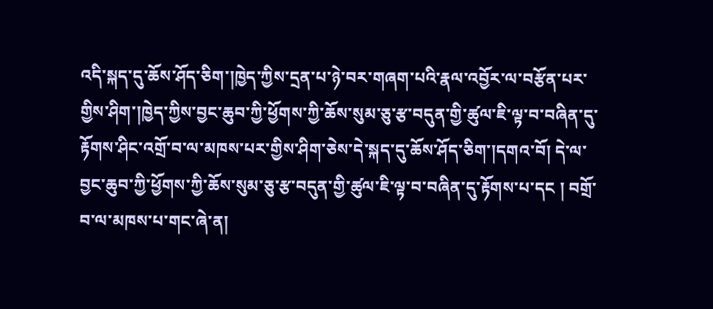འདི་སྐད་དུ་ཆོས་ཤོད་ཅིག་།ཁྱེད་ཀྱིས་དྲན་པ་ཉེ་བར་གཞག་པའི་རྣལ་འབྱོར་ལ་བརྩོན་པར་གྱིས་ཤིག་།ཁྱེད་ཀྱིས་བྱང་ཆུབ་ཀྱི་ཕྱོགས་ཀྱི་ཆོས་སུམ་ཅུ་རྩ་བདུན་གྱི་ཚུལ་ཇི་ལྟ་བ་བཞིན་དུ་རྟོགས་ཤིང་འགྲོ་བ་ལ་མཁས་པར་གྱིས་ཤིག་ཅེས་དེ་སྐད་དུ་ཆོས་ཤོད་ཅིག་།དགའ་བོ། དེ་ལ་བྱང་ཆུབ་ཀྱི་ཕྱོགས་ཀྱི་ཆོས་སུམ་ཅུ་རྩ་བདུན་གྱི་ཚུལ་ཇི་ལྟ་བ་བཞིན་དུ་རྟོགས་པ་དང ། བགྲོ་བ་ལ་མཁས་པ་གང་ཞེ་ན།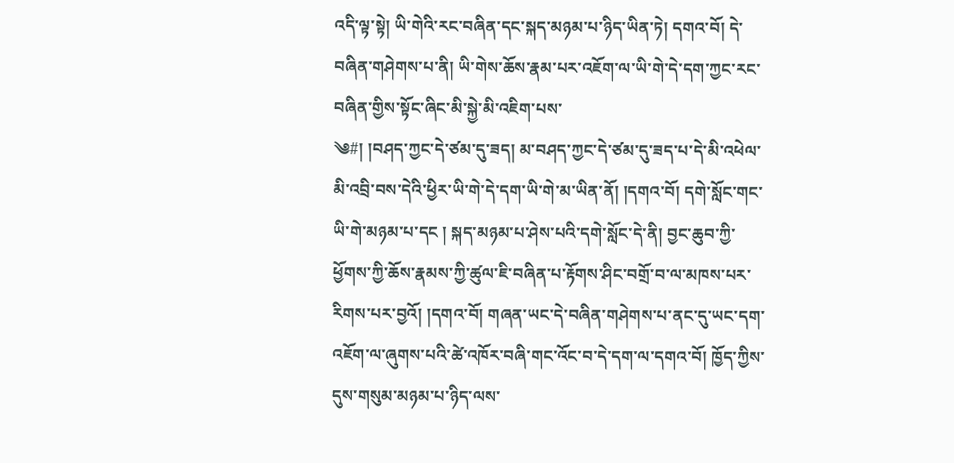འདི་ལྟ་སྟེ། ཡི་གེའི་རང་བཞིན་དང་སྐད་མཉམ་པ་ཉིད་ཡིན་ཏེ། དགའ་བོ། དེ་བཞིན་གཤེགས་པ་ནི། ཡི་གེས་ཆོས་རྣམ་པར་འཇོག་ལ་ཡི་གེ་དེ་དག་ཀྱང་རང་བཞིན་གྱིས་སྟོང་ཞིང་མི་སྐྱེ་མི་འཇིག་པས་
༄#། །བཤད་ཀྱང་དེ་ཙམ་དུ་ཟད། མ་བཤད་ཀྱང་དེ་ཙམ་དུ་ཟད་པ་དེ་མི་འཕེལ་མི་འབྲི་བས་དེའི་ཕྱིར་ཡི་གེ་དེ་དག་ཡི་གེ་མ་ཡིན་ནོ། །དགའ་བོ། དགེ་སློང་གང་ཡི་གེ་མཉམ་པ་དང ། སྐད་མཉམ་པ་ཤེས་པའི་དགེ་སློང་དེ་ནི། བྱང་ཆུབ་ཀྱི་ཕྱོགས་ཀྱི་ཆོས་རྣམས་ཀྱི་ཚུལ་ཇི་བཞིན་པ་རྟོགས་ཤིང་བགྲོ་བ་ལ་མཁས་པར་རིགས་པར་བྱའོ། །དགའ་བོ། གཞན་ཡང་དེ་བཞིན་གཤེགས་པ་ནང་དུ་ཡང་དག་འཇོག་ལ་ཞུགས་པའི་ཚེ་འཁོར་བཞི་གང་འོང་བ་དེ་དག་ལ་དགའ་བོ། ཁྱོད་ཀྱིས་དུས་གསུམ་མཉམ་པ་ཉིད་ལས་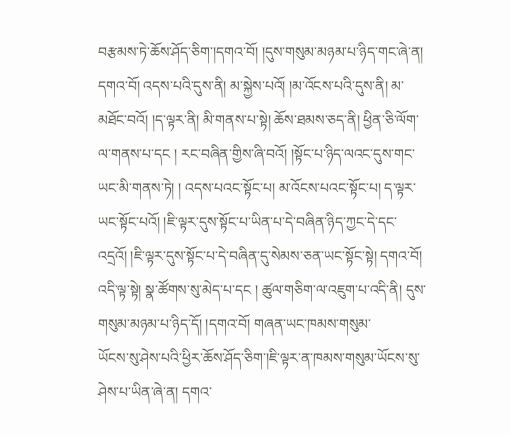བརྩམས་ཏེ་ཆོས་ཤོད་ཅིག་།དགའ་བོ། །དུས་གསུམ་མཉམ་པ་ཉིད་གང་ཞེ་ན། དགའ་བོ། འདས་པའི་དུས་ནི། མ་སྐྱེས་པའོ། །མ་འོངས་པའི་དུས་ནི། མ་མཐོང་བའོ། །ད་ལྟར་ནི། མི་གནས་པ་སྟེ། ཆོས་ཐམས་ཅད་ནི། ཕྱིན་ཅི་ལོག་ལ་གནས་པ་དང ། རང་བཞིན་གྱིས་ཞི་བའོ། །སྟོང་པ་ཉིད་ལའང་དུས་གང་ཡང་མི་གནས་ཏེ། ། འདས་པའང་སྟོང་པ། མ་འོངས་པའང་སྟོང་པ། ད་ལྟར་ཡང་སྟོང་པའོ། །ཇི་ལྟར་དུས་སྟོང་པ་ཡིན་པ་དེ་བཞིན་ཉིད་ཀྱང་དེ་དང་འདྲའོ། །ཇི་ལྟར་དུས་སྟོང་པ་དེ་བཞིན་དུ་སེམས་ཅན་ཡང་སྟོང་སྟེ། དགའ་བོ། འདི་ལྟ་སྟེ། སྣ་ཚོགས་སུ་མེད་པ་དང ། ཚུལ་གཅིག་ལ་འཇུག་པ་འདི་ནི། དུས་གསུམ་མཉམ་པ་ཉིད་དོ། །དགའ་བོ། གཞན་ཡང་ཁམས་གསུམ་
ཡོངས་སུ་ཤེས་པའི་ཕྱིར་ཆོས་ཤོད་ཅིག་།ཇི་ལྟར་ན་ཁམས་གསུམ་ཡོངས་སུ་ཤེས་པ་ཡིན་ཞེ་ན། དགའ་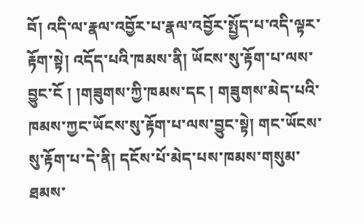བོ། འདི་ལ་རྣལ་འབྱོར་པ་རྣལ་འབྱོར་སྤྱོད་པ་འདི་ལྟར་རྟོག་སྟེ། འདོད་པའི་ཁམས་ནི། ཡོངས་སུ་རྟོག་པ་ལས་བྱུང་ངོ ། །གཟུགས་ཀྱི་ཁམས་དང ། གཟུགས་མེད་པའི་ཁམས་ཀྱང་ཡོངས་སུ་རྟོག་པ་ལས་བྱུང་སྟེ། གང་ཡོངས་སུ་རྟོག་པ་དེ་ནི། དངོས་པོ་མེད་པས་ཁམས་གསུམ་ཐམས་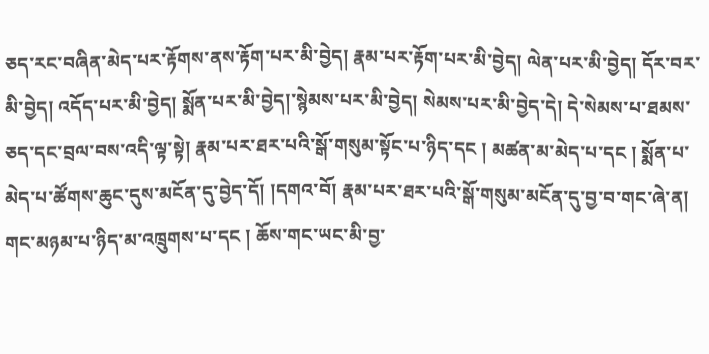ཅད་རང་བཞིན་མེད་པར་རྟོགས་ནས་རྟོག་པར་མི་བྱེད། རྣམ་པར་རྟོག་པར་མི་བྱེད། ལེན་པར་མི་བྱེད། དོར་བར་མི་བྱེད། འདོད་པར་མི་བྱེད། སྨོན་པར་མི་བྱེད།་སྙེམས་པར་མི་བྱེད། སེམས་པར་མི་བྱེད་དེ། དེ་སེམས་པ་ཐམས་ཅད་དང་བྲལ་བས་འདི་ལྟ་སྟེ། རྣམ་པར་ཐར་པའི་སྒོ་གསུམ་སྟོང་པ་ཉིད་དང ། མཚན་མ་མེད་པ་དང ། སྨོན་པ་མེད་པ་ཚོགས་ཆུང་དུས་མངོན་དུ་བྱེད་དོ། །དགའ་བོ། རྣམ་པར་ཐར་པའི་སྒོ་གསུམ་མངོན་དུ་བྱ་བ་གང་ཞེ་ན། གང་མཉམ་པ་ཉིད་མ་འཁྲུགས་པ་དང ། ཆོས་གང་ཡང་མི་བྱ་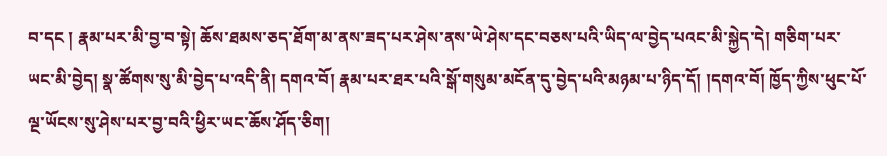བ་དང ། རྣམ་པར་མི་བྱ་བ་སྟེ། ཆོས་ཐམས་ཅད་ཐོག་མ་ནས་ཟད་པར་ཤེས་ནས་ཡེ་ཤེས་དང་བཅས་པའི་ཡིད་ལ་བྱེད་པའང་མི་སྐྱེད་དེ། གཅིག་པར་ཡང་མི་བྱེད། སྣ་ཚོགས་སུ་མི་བྱེད་པ་འདི་ནི། དགའ་བོ། རྣམ་པར་ཐར་པའི་སྒོ་གསུམ་མངོན་དུ་བྱེད་པའི་མཉམ་པ་ཉིད་དོ། །དགའ་བོ། ཁྱོད་ཀྱིས་ཕུང་པོ་ལྔ་ཡོངས་སུ་ཤེས་པར་བྱ་བའི་ཕྱིར་ཡང་ཆོས་ཤོད་ཅིག།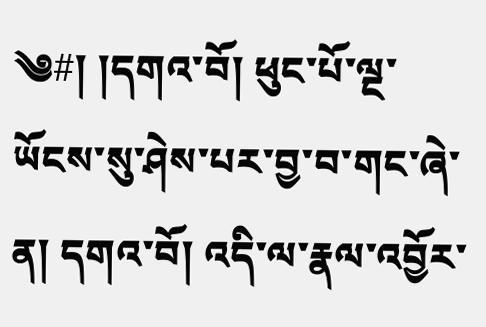༄#། །དགའ་བོ། ཕུང་པོ་ལྔ་ཡོངས་སུ་ཤེས་པར་བྱ་བ་གང་ཞེ་ན། དགའ་བོ། འདི་ལ་རྣལ་འབྱོར་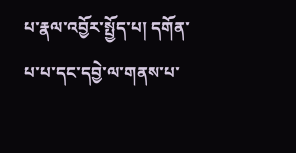པ་རྣལ་འབྱོར་སྤྱོད་པ། དགོན་པ་པ་དང་དབྱེ་ལ་གནས་པ་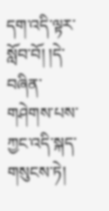དག་འདི་ལྟར་སློབ་བོ། །དེ་བཞིན་གཤེགས་པས་ཀྱང་འདི་སྐད་གསུངས་ཏེ།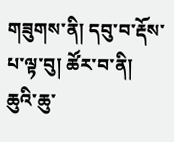གཟུགས་ནི། དབུ་བ་རྡོས་པ་ལྟ་བུ། ཚོར་བ་ནི། ཆུའི་ཆུ་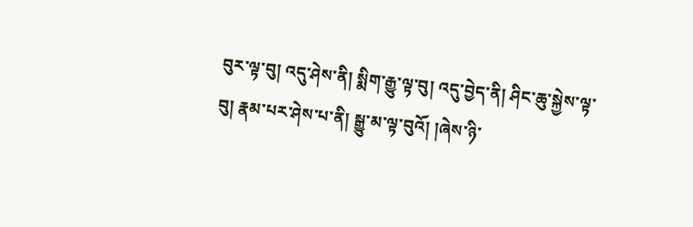བུར་ལྟ་བུ། འདུ་ཤེས་ནི། སྨིག་རྒྱུ་ལྟ་བུ། འདུ་བྱེད་ནི། ཤིང་ཆུ་སྐྱེས་ལྟ་བུ། རྣམ་པར་ཤེས་པ་ནི། སྒྱུ་མ་ལྟ་བུའོ། །ཞེས་ཉི་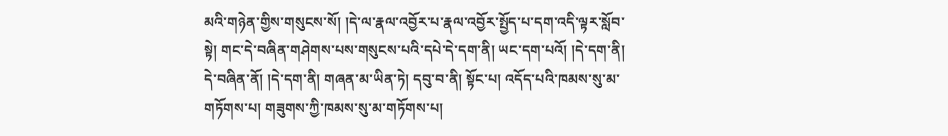མའི་གཉེན་གྱིས་གསུངས་སོ། །དེ་ལ་རྣལ་འབྱོར་པ་རྣལ་འབྱོར་སྤྱོད་པ་དག་འདི་ལྟར་སློབ་སྟེ། གང་དེ་བཞིན་གཤེགས་པས་གསུངས་པའི་དཔེ་དེ་དག་ནི། ཡང་དག་པའོ། །དེ་དག་ནི། དེ་བཞིན་ནོ། །དེ་དག་ནི། གཞན་མ་ཡིན་ཏེ། དབུ་བ་ནི། སྟོང་པ། འདོད་པའི་ཁམས་སུ་མ་གཏོགས་པ། གཟུགས་ཀྱི་ཁམས་སུ་མ་གཏོགས་པ།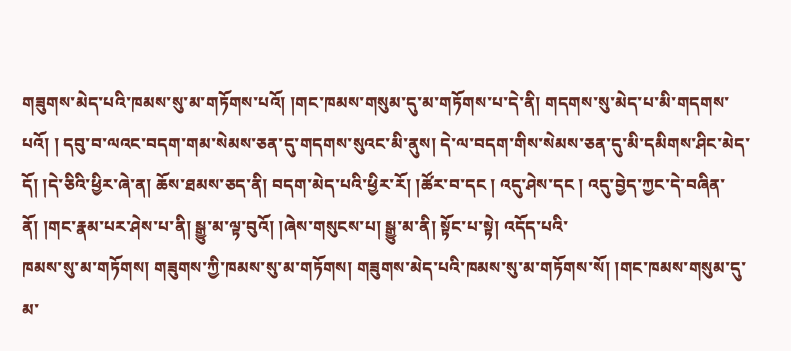གཟུགས་མེད་པའི་ཁམས་སུ་མ་གཏོགས་པའོ། །གང་ཁམས་གསུམ་དུ་མ་གཏོགས་པ་དེ་ནི། གདགས་སུ་མེད་པ་མི་གདགས་པའོ། ། དབུ་བ་ལའང་བདག་གམ་སེམས་ཅན་དུ་གདགས་སུའང་མི་ནུས། དེ་ལ་བདག་གིས་སེམས་ཅན་དུ་མི་དམིགས་ཤིང་མེད་དོ། །དེ་ཅིའི་ཕྱིར་ཞེ་ན། ཆོས་ཐམས་ཅད་ནི། བདག་མེད་པའི་ཕྱིར་རོ། །ཚོར་བ་དང ། འདུ་ཤེས་དང ། འདུ་བྱེད་ཀྱང་དེ་བཞིན་ནོ། །གང་རྣམ་པར་ཤེས་པ་ནི། སྒྱུ་མ་ལྟ་བུའོ། །ཞེས་གསུངས་པ། སྒྱུ་མ་ནི། སྟོང་པ་སྟེ། འདོད་པའི་
ཁམས་སུ་མ་གཏོགས། གཟུགས་ཀྱི་ཁམས་སུ་མ་གཏོགས། གཟུགས་མེད་པའི་ཁམས་སུ་མ་གཏོགས་སོ། །གང་ཁམས་གསུམ་དུ་མ་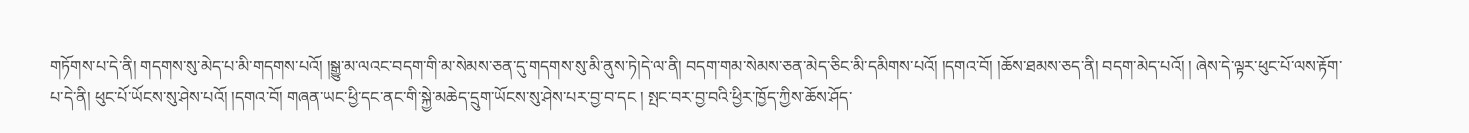གཏོགས་པ་དེ་ནི། གདགས་སུ་མེད་པ་མི་གདགས་པའོ། །སྒྱུ་མ་ལའང་བདག་གི་མ་སེམས་ཅན་དུ་གདགས་སུ་མི་ནུས་ཏེ།དེ་ལ་ནི། བདག་གམ་སེམས་ཅན་མེད་ཅིང་མི་དམིགས་པའོ། །དགའ་བོ། །ཆོས་ཐམས་ཅད་ནི། བདག་མེད་པའོ། ། ཞེས་དེ་ལྟར་ཕུང་པོ་ལས་རྟོག་པ་དེ་ནི། ཕུང་པོ་ཡོངས་སུ་ཤེས་པའོ། །དགའ་བོ། གཞན་ཡང་ཕྱི་དང་ནང་གི་སྐྱེ་མཆེད་དྲུག་ཡོངས་སུ་ཤེས་པར་བྱ་བ་དང ། སྤང་བར་བྱ་བའི་ཕྱིར་ཁྱོད་ཀྱིས་ཆོས་ཤོད་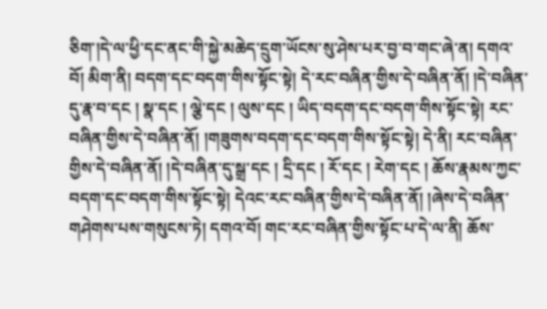ཅིག་།དེ་ལ་ཕྱི་དང་ནང་གི་སྐྱེ་མཆེད་དྲུག་ཡོངས་སུ་ཤེས་པར་བྱ་བ་གང་ཞེ་ན། དགའ་བོ། མིག་ནི། བདག་དང་བདག་གིས་སྟོང་སྟེ། དེ་རང་བཞིན་གྱིས་དེ་བཞིན་ནོ། །དེ་བཞིན་དུ་རྣ་བ་དང ། སྣ་དང ། ལྕེ་དང ། ལུས་དང ། ཡིད་བདག་དང་བདག་གིས་སྟོང་སྟེ། རང་བཞིན་གྱིས་དེ་བཞིན་ནོ། །གཟུགས་བདག་དང་བདག་གིས་སྟོང་སྟེ། དེ་ནི། རང་བཞིན་གྱིས་དེ་བཞིན་ནོ། །དེ་བཞིན་དུ་སྒྲ་དང ། དྲི་དང ། རོ་དང ། རེག་དང ། ཆོས་རྣམས་ཀྱང་བདག་དང་བདག་གིས་སྟོང་སྟེ། དེའང་རང་བཞིན་གྱིས་དེ་བཞིན་ནོ། །ཞེས་དེ་བཞིན་གཤེགས་པས་གསུངས་ཏེ། དགའ་བོ། གང་རང་བཞིན་གྱིས་སྟོང་པ་དེ་ལ་ནི། ཆོས་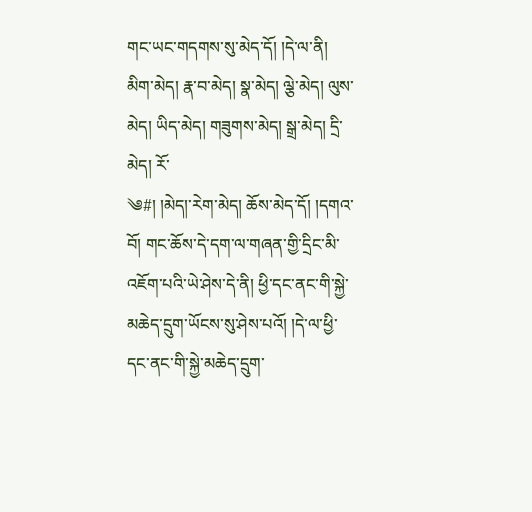གང་ཡང་གདགས་སུ་མེད་དོ། །དེ་ལ་ནི། མིག་མེད། རྣ་བ་མེད། སྣ་མེད། ལྕེ་མེད། ལུས་མེད། ཡིད་མེད། གཟུགས་མེད། སྒྲ་མེད། དྲི་མེད། རོ་
༄#། །མེད།་རེག་མེད། ཆོས་མེད་དོ། །དགའ་བོ། གང་ཆོས་དེ་དག་ལ་གཞན་གྱི་དྲིང་མི་འཇོག་པའི་ཡེ་ཤེས་དེ་ནི། ཕྱི་དང་ནང་གི་སྐྱེ་མཆེད་དྲུག་ཡོངས་སུ་ཤེས་པའོ། །དེ་ལ་ཕྱི་དང་ནང་གི་སྐྱེ་མཆེད་དྲུག་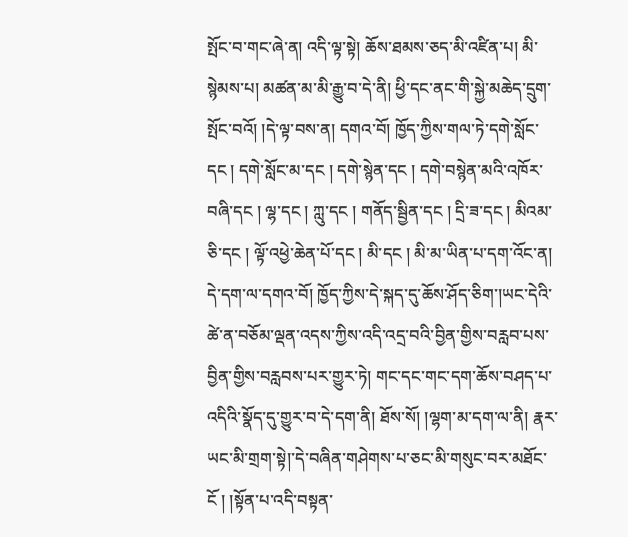སྤོང་བ་གང་ཞེ་ན། འདི་ལྟ་སྟེ། ཆོས་ཐམས་ཅད་མི་འཛིན་པ། མི་སྙེམས་པ། མཚན་མ་མི་རྒྱུ་བ་དེ་ནི། ཕྱི་དང་ནང་གི་སྐྱེ་མཆེད་དྲུག་སྤོང་བའོ། །དེ་ལྟ་བས་ན། དགའ་བོ། ཁྱོད་ཀྱིས་གལ་ཏེ་དགེ་སློང་དང ། དགེ་སློང་མ་དང ། དགེ་སྙེན་དང ། དགེ་བསྙེན་མའི་འཁོར་བཞི་དང ། ལྷ་དང ། ཀླུ་དང ། གནོད་སྦྱིན་དང ། དྲི་ཟ་དང ། མིའམ་ཅི་དང ། ལྟོ་འཕྱེ་ཆེན་པོ་དང ། མི་དང ། མི་མ་ཡིན་པ་དག་འོང་ན། དེ་དག་ལ་དགའ་བོ། ཁྱོད་ཀྱིས་དེ་སྐད་དུ་ཆོས་ཤོད་ཅིག་།ཡང་དེའི་ཚེ་ན་བཅོམ་ལྡན་འདས་ཀྱིས་འདི་འདྲ་བའི་བྱིན་གྱིས་བརླབ་པས་བྱིན་གྱིས་བརླབས་པར་གྱུར་ཏེ། གང་དང་གང་དག་ཆོས་བཤད་པ་འདིའི་སྣོད་དུ་གྱུར་བ་དེ་དག་ནི། ཐོས་སོ། །ལྷག་མ་དག་ལ་ནི། རྣར་ཡང་མི་གྲག་སྟེ།་དེ་བཞིན་གཤེགས་པ་ཅང་མི་གསུང་བར་མཐོང་ངོ ། །སྟོན་པ་འདི་བསྟན་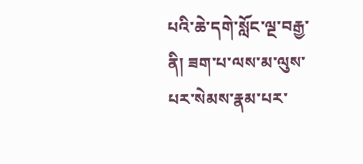པའི་ཆེ་དགེ་སློང་ལྔ་བརྒྱ་ནི། ཟག་པ་ལས་མ་ལུས་པར་སེམས་རྣམ་པར་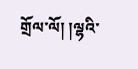གྲོལ་ལོ། །ལྷའི་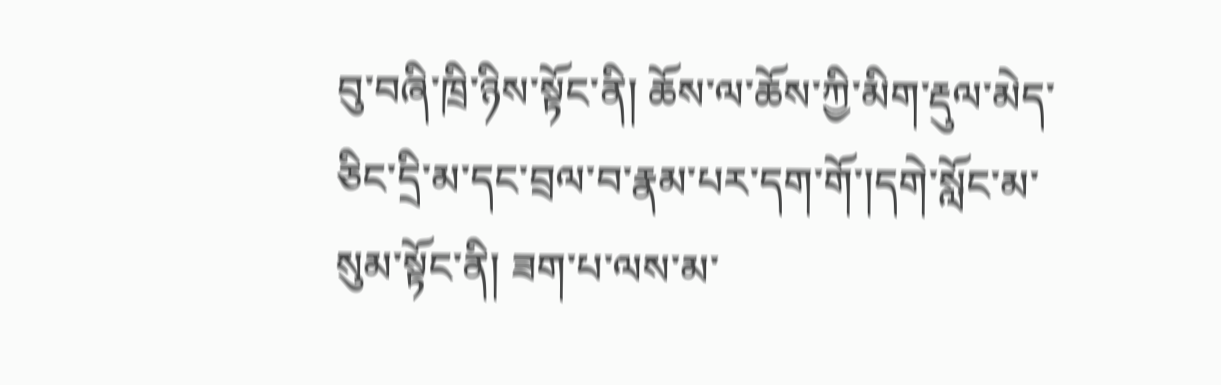བུ་བཞི་ཁྲི་ཉིས་སྟོང་ནི། ཆོས་ལ་ཆོས་ཀྱི་མིག་རྡུལ་མེད་ཅིང་དྲི་མ་དང་བྲལ་བ་རྣམ་པར་དག་གོ་།དགེ་སློང་མ་སུམ་སྟོང་ནི། ཟག་པ་ལས་མ་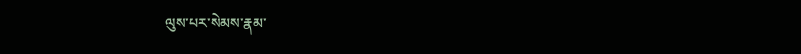ལུས་པར་སེམས་རྣམ་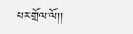པར་གྲོལ་ལོ།།